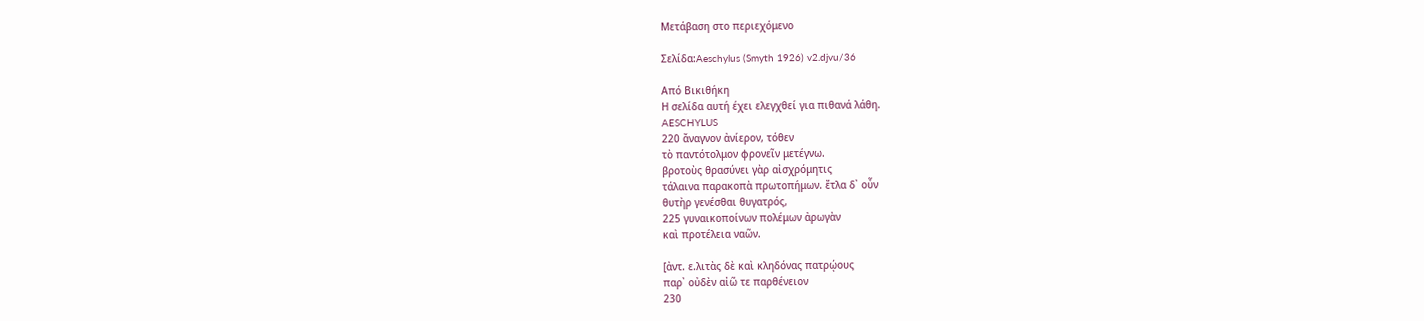Μετάβαση στο περιεχόμενο

Σελίδα:Aeschylus (Smyth 1926) v2.djvu/36

Από Βικιθήκη
Η σελίδα αυτή έχει ελεγχθεί για πιθανά λάθη.
AESCHYLUS
220 ἄναγνον ἀνίερον, τόθεν
τὸ παντότολμον φρονεῖν μετέγνω.
βροτοὺς θρασύνει γὰρ αἰσχρόμητις
τάλαινα παρακοπὰ πρωτοπήμων. ἔτλα δ᾽ οὖν
θυτὴρ γενέσθαι θυγατρός,
225 γυναικοποίνων πολέμων ἀρωγὰν
καὶ προτέλεια ναῶν.

[ἀντ. ε.λιτὰς δὲ καὶ κληδόνας πατρῴους
παρ᾽ οὐδὲν αἰῶ τε παρθένειον
230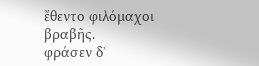ἔθεντο φιλόμαχοι βραβῆς.
φράσεν δ᾽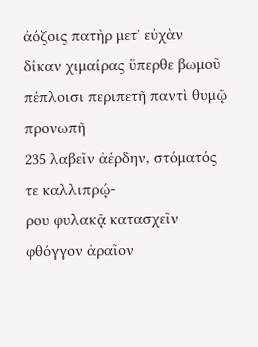ἀόζοις πατὴρ μετ᾽ εὐχὰν
δίκαν χιμαίρας ὕπερθε βωμοῦ
πέπλοισι περιπετῆ παντὶ θυμῷ προνωπῆ
235 λαβεῖν ἀέρδην, στόματός
τε καλλιπρῴ-
ρου φυλακᾷ κατασχεῖν
φθόγγον ἀραῖον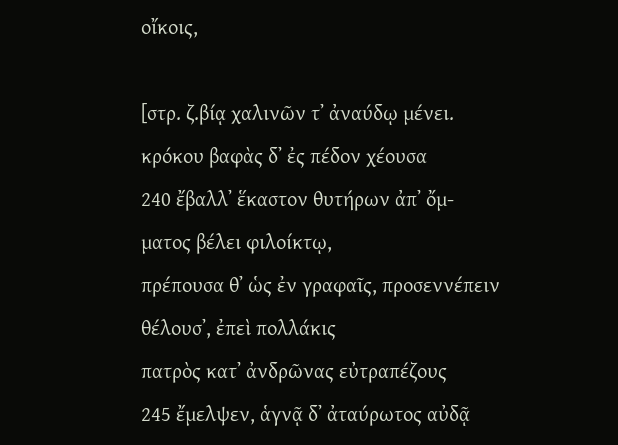οἴκοις,

[στρ. ζ.βίᾳ χαλινῶν τ᾽ ἀναύδῳ μένει.
κρόκου βαφὰς δ᾽ ἐς πέδον χέουσα
240 ἔβαλλ᾽ ἕκαστον θυτήρων ἀπ᾽ ὄμ-
ματος βέλει φιλοίκτῳ,
πρέπουσα θ᾽ ὡς ἐν γραφαῖς, προσεννέπειν
θέλουσ᾽, ἐπεὶ πολλάκις
πατρὸς κατ᾽ ἀνδρῶνας εὐτραπέζους
245 ἔμελψεν, ἁγνᾷ δ᾽ ἀταύρωτος αὐδᾷ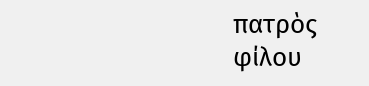πατρὸς
φίλου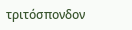τριτόσπονδον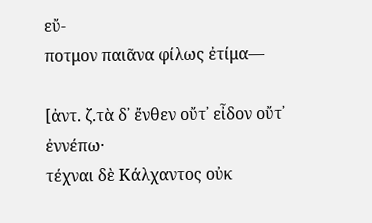εὔ-
ποτμον παιᾶνα φίλως ἐτίμα—

[ἀντ. ζ.τὰ δ᾽ ἔνθεν οὔτ᾽ εἶδον οὔτ᾽ ἐννέπω·
τέχναι δὲ Κάλχαντος οὐκ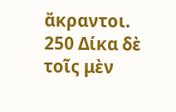ἄκραντοι.
250 Δίκα δὲ τοῖς μὲν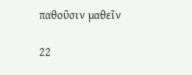παθοῦσιν μαθεῖν

22